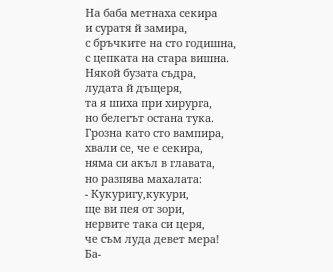На баба метнаха секира
и суратя й замира,
с бръчките на сто годишна,
с цепката на стара вишна.
Някой бузата съдра,
лудата й дъщеря,
та я шиха при хирурга,
но белегът остана тука.
Грозна като сто вампира,
хвали се, че е секира,
няма си акъл в главата,
но разпява махалата:
- Кукуригу,кукури,
ще ви пея от зори,
нервите така си церя,
че съм луда девет мера!
Ба-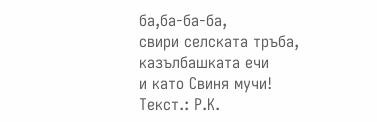ба,ба-ба-ба,
свири селската тръба,
казълбашката ечи
и като Свиня мучи!
Текст.: Р.К.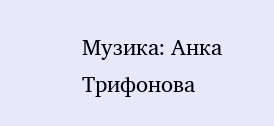Музика: Анка Трифонова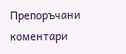Препоръчани коментари